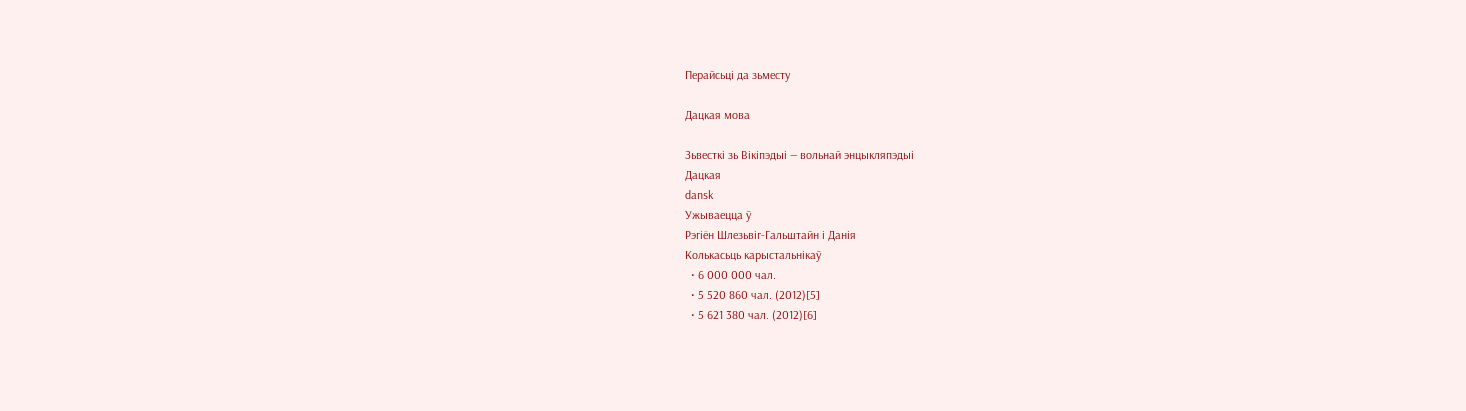Перайсьці да зьместу

Дацкая мова

Зьвесткі зь Вікіпэдыі — вольнай энцыкляпэдыі
Дацкая
dansk
Ужываецца ў
Рэгіён Шлезьвіг-Гальштайн і Данія
Колькасьць карыстальнікаў
  • 6 000 000 чал.
  • 5 520 860 чал. (2012)[5]
  • 5 621 380 чал. (2012)[6]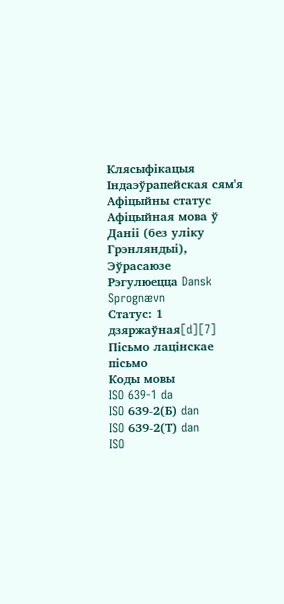Клясыфікацыя Індаэўрапейская сям'я
Афіцыйны статус
Афіцыйная мова ў Даніі (без уліку Грэнляндыі),
Эўрасаюзе
Рэгулюецца Dansk Sprognævn
Статус: 1 дзяржаўная[d][7]
Пісьмо лацінскае пісьмо
Коды мовы
ISO 639-1 da
ISO 639-2(Б) dan
ISO 639-2(Т) dan
ISO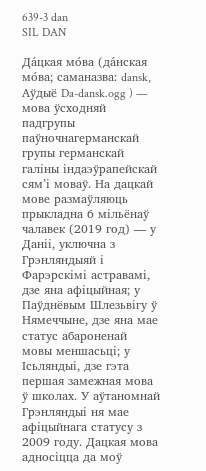639-3 dan
SIL DAN

Да́цкая мо́ва (да́нская мо́ва; саманазва: dansk, Аўдыё Da-dansk.ogg ) — мова ўсходняй падгрупы паўночнагерманскай групы германскай галіны індаэўрапейскай сям’і моваў. На дацкай мове размаўляюць прыкладна 6 мільёнаў чалавек (2019 год) — у Даніі, уключна з Грэнляндыяй і Фарэрскімі астравамі, дзе яна афіцыйная; у Паўднёвым Шлезьвігу ў Нямеччыне, дзе яна мае статус абароненай мовы меншасьці; у Ісьляндыі, дзе гэта першая замежная мова ў школах. У аўтаномнай Грэнляндыі ня мае афіцыйнага статусу з 2009 году. Дацкая мова адносіцца да моў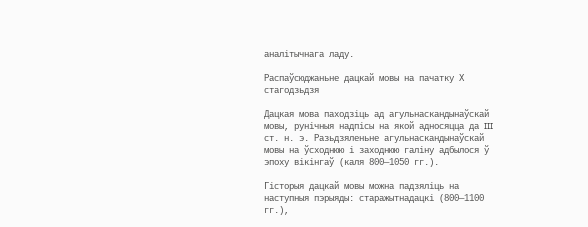аналітычнага ладу.

Распаўсюджаньне дацкай мовы на пачатку Х стагодзьдзя

Дацкая мова паходзіць ад агульнаскандынаўскай мовы, рунічныя надпісы на якой адносяцца да III ст. н. э. Разьдзяленьне агульнаскандынаўскай мовы на ўсходнюю і заходнюю галіну адбылося ў эпоху вікінгаў (каля 800—1050 гг.).

Гісторыя дацкай мовы можна падзяліць на наступныя пэрыяды: старажытнадацкі (800—1100 гг.),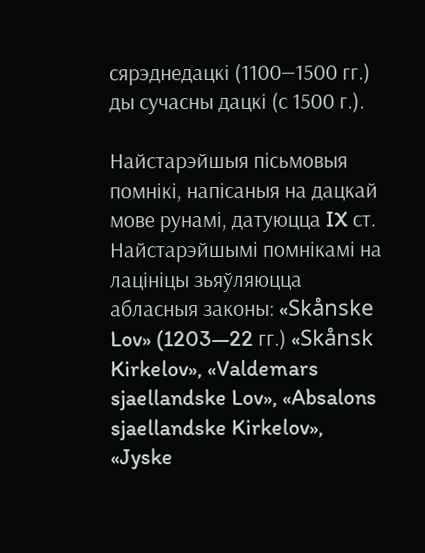сярэднедацкі (1100—1500 гг.) ды сучасны дацкі (с 1500 г.).

Найстарэйшыя пісьмовыя помнікі, напісаныя на дацкай мове рунамі, датуюцца IX ст. Найстарэйшымі помнікамі на лацініцы зьяўляюцца абласныя законы: «Skånske Lov» (1203—22 гг.) «Skånsk Kirkelov», «Valdemars sjaellandske Lov», «Absalons sjaellandske Kirkelov», «Jyske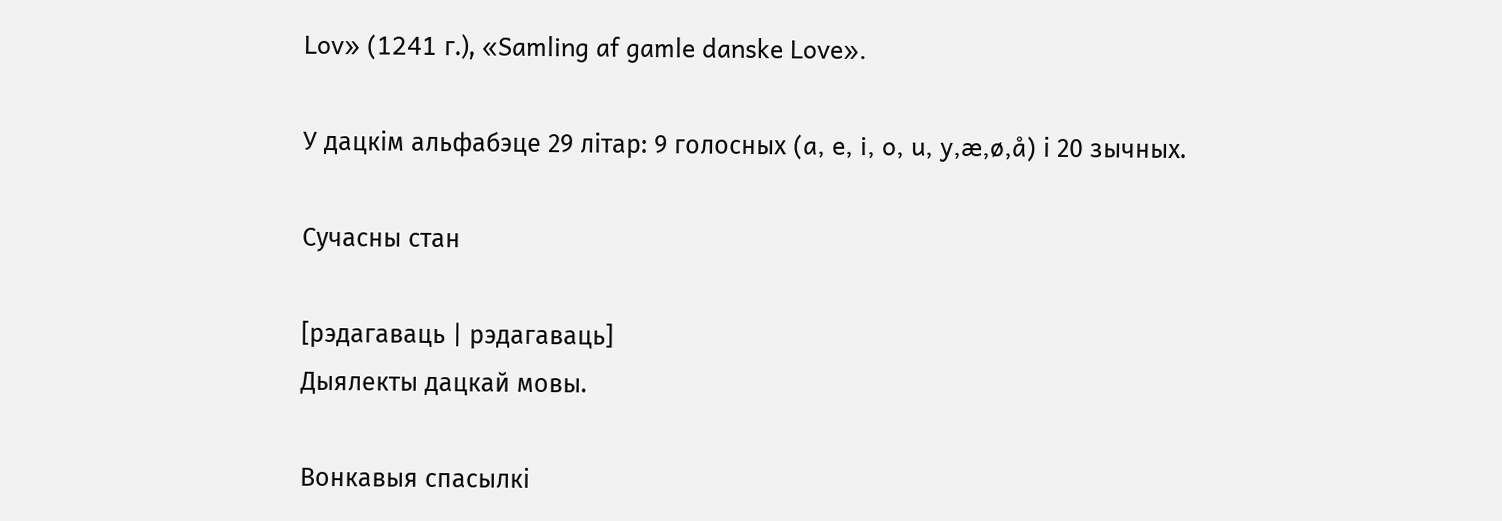Lov» (1241 г.), «Samling af gamle danske Love».

У дацкім альфабэце 29 літар: 9 голосных (a, e, i, o, u, y,æ,ø,å) і 20 зычных.

Сучасны стан

[рэдагаваць | рэдагаваць]
Дыялекты дацкай мовы.

Вонкавыя спасылкі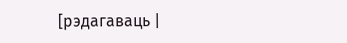[рэдагаваць |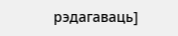рэдагаваць]